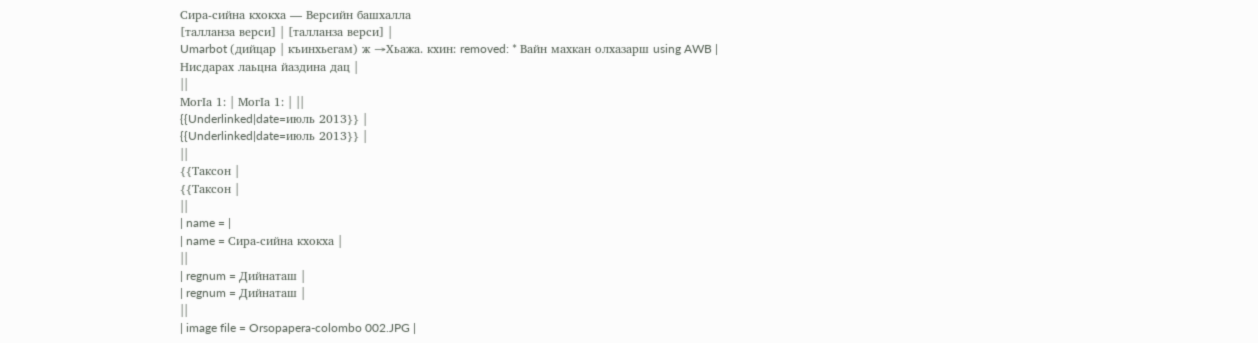Сира-сийна кхокха — Версийн башхалла
[талланза верси] | [талланза верси] |
Umarbot (дийцар | къинхьегам) ж →Хьажа. кхин: removed: * Вайн махкан олхазарш using AWB |
Нисдарах лаьцна йаздина дац |
||
МогӀа 1: | МогӀа 1: | ||
{{Underlinked|date=июль 2013}} |
{{Underlinked|date=июль 2013}} |
||
{{Таксон |
{{Таксон |
||
| name = |
| name = Сира-сийна кхокха |
||
| regnum = Дийнаташ |
| regnum = Дийнаташ |
||
| image file = Orsopapera-colombo 002.JPG |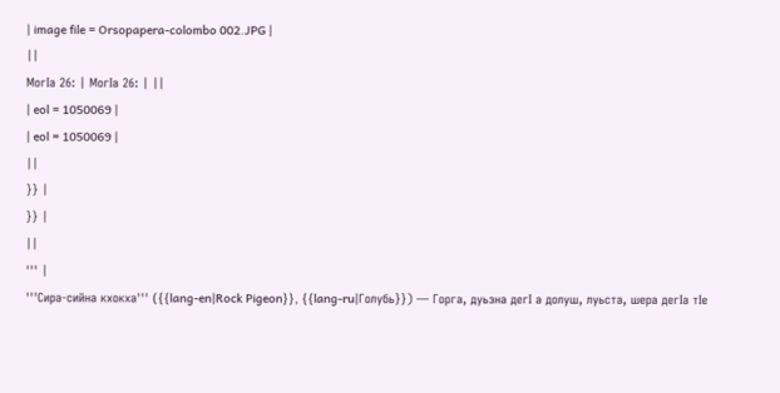| image file = Orsopapera-colombo 002.JPG |
||
МогӀа 26: | МогӀа 26: | ||
| eol = 1050069 |
| eol = 1050069 |
||
}} |
}} |
||
''' |
'''Сира-сийна кхокха''' ({{lang-en|Rock Pigeon}}, {{lang-ru|Голубь}}) — Горга, дуьзна дегI а долуш, луьста, шера дегIа тIе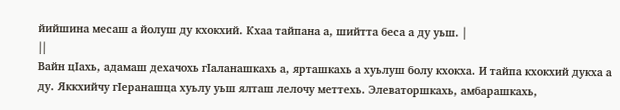йийшина месаш а йолуш ду кхокхий. Кхаа тайпана а, шийтта беса а ду уьш. |
||
Вайн цIахь, адамаш дехачохь гIаланашкахь а, ярташкахь а хуьлуш болу кхокха. И тайпа кхокхий дукха а ду. Яккхийчу гIеранашца хуьлу уьш ялташ лелочу меттехь. Элеваторшкахь, амбарашкахь,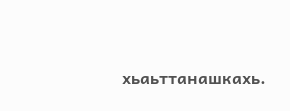хьаьттанашкахь.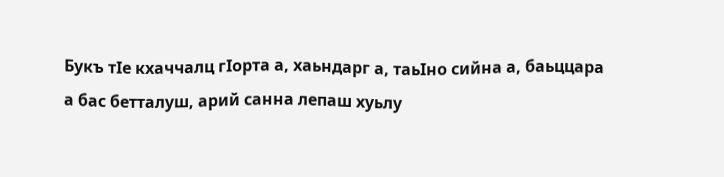Букъ тIе кхаччалц гIорта а, хаьндарг а, таьIно сийна а, баьццара а бас бетталуш, арий санна лепаш хуьлу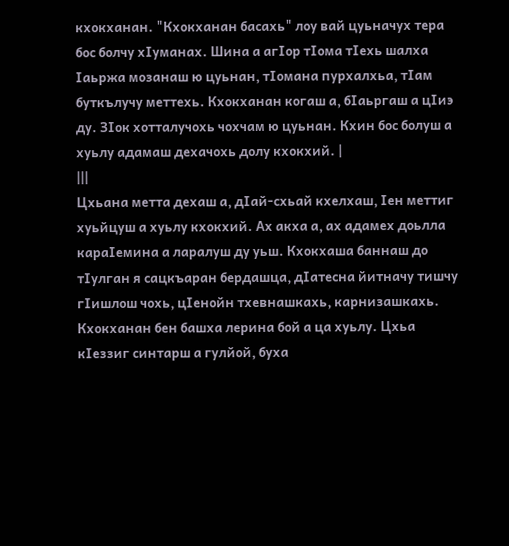кхокханан. "Кхокханан басахь" лоу вай цуьначух тера бос болчу хIуманах. Шина а агIор тIома тIехь шалха Iаьржа мозанаш ю цуьнан, тIомана пурхалхьа, тIам буткълучу меттехь. Кхокханан когаш а, бIаьргаш а цIиэ ду. ЗIок хотталучохь чохчам ю цуьнан. Кхин бос болуш а хуьлу адамаш дехачохь долу кхокхий. |
|||
Цхьана метта дехаш а, дIай-схьай кхелхаш, Iен меттиг хуьйцуш а хуьлу кхокхий. Ах акха а, ах адамех доьлла караIемина а ларалуш ду уьш. Кхокхаша баннаш до тIулган я сацкъаран бердашца, дIатесна йитначу тишчу гIишлош чохь, цIенойн тхевнашкахь, карнизашкахь. Кхокханан бен башха лерина бой а ца хуьлу. Цхьа кIеззиг синтарш а гулйой, буха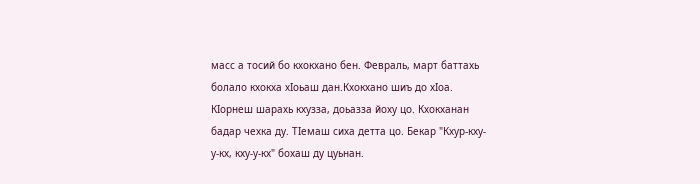масс а тосий бо кхокхано бен. Февраль, март баттахь болало кхокха хIоьаш дан.Кхокхано шиъ до хIоа. КIорнеш шарахь кхузза, доьазза йоху цо. Кхокханан бадар чехка ду. ТIемаш сиха детта цо. Бекар "Кхур-кху-у-кх, кху-у-кх" бохаш ду цуьнан.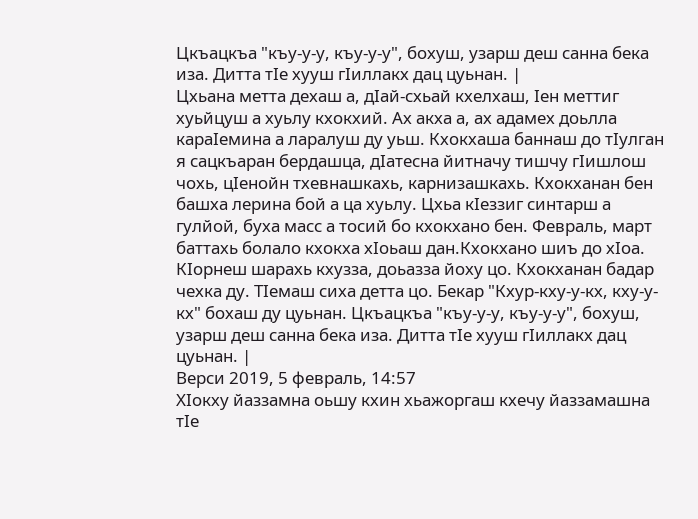Цкъацкъа "къу-у-у, къу-у-у", бохуш, узарш деш санна бека иза. Дитта тIе хууш гIиллакх дац цуьнан. |
Цхьана метта дехаш а, дIай-схьай кхелхаш, Iен меттиг хуьйцуш а хуьлу кхокхий. Ах акха а, ах адамех доьлла караIемина а ларалуш ду уьш. Кхокхаша баннаш до тIулган я сацкъаран бердашца, дIатесна йитначу тишчу гIишлош чохь, цIенойн тхевнашкахь, карнизашкахь. Кхокханан бен башха лерина бой а ца хуьлу. Цхьа кIеззиг синтарш а гулйой, буха масс а тосий бо кхокхано бен. Февраль, март баттахь болало кхокха хIоьаш дан.Кхокхано шиъ до хIоа. КIорнеш шарахь кхузза, доьазза йоху цо. Кхокханан бадар чехка ду. ТIемаш сиха детта цо. Бекар "Кхур-кху-у-кх, кху-у-кх" бохаш ду цуьнан. Цкъацкъа "къу-у-у, къу-у-у", бохуш, узарш деш санна бека иза. Дитта тIе хууш гIиллакх дац цуьнан. |
Верси 2019, 5 февраль, 14:57
ХӀокху йаззамна оьшу кхин хьажоргаш кхечу йаззамашна тӀе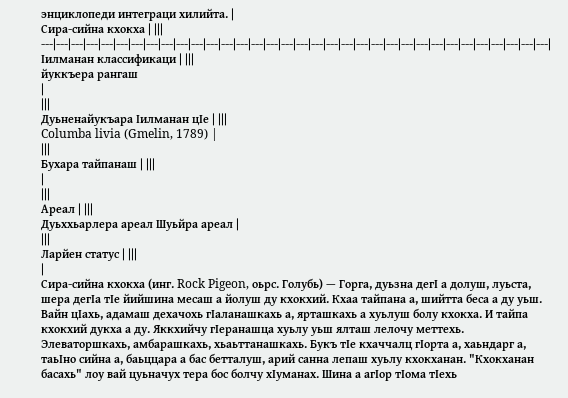энциклопеди интеграци хилийта. |
Сира-сийна кхокха | |||
---|---|---|---|---|---|---|---|---|---|---|---|---|---|---|---|---|---|---|---|---|---|---|---|---|---|---|---|---|---|---|---|---|---|
Ӏилманан классификаци | |||
йуккъера рангаш
|
|||
Дуьненайукъара Ӏилманан цӀе | |||
Columba livia (Gmelin, 1789) |
|||
Бухара тайпанаш | |||
|
|||
Ареал | |||
Дуьххьарлера ареал Шуьйра ареал |
|||
Ларйен статус | |||
|
Сира-сийна кхокха (инг. Rock Pigeon, оьрс. Голубь) — Горга, дуьзна дегI а долуш, луьста, шера дегIа тIе йийшина месаш а йолуш ду кхокхий. Кхаа тайпана а, шийтта беса а ду уьш.
Вайн цIахь, адамаш дехачохь гIаланашкахь а, ярташкахь а хуьлуш болу кхокха. И тайпа кхокхий дукха а ду. Яккхийчу гIеранашца хуьлу уьш ялташ лелочу меттехь. Элеваторшкахь, амбарашкахь, хьаьттанашкахь. Букъ тIе кхаччалц гIорта а, хаьндарг а, таьIно сийна а, баьццара а бас бетталуш, арий санна лепаш хуьлу кхокханан. "Кхокханан басахь" лоу вай цуьначух тера бос болчу хIуманах. Шина а агIор тIома тIехь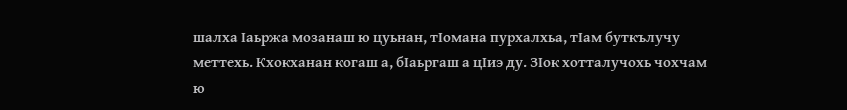шалха Iаьржа мозанаш ю цуьнан, тIомана пурхалхьа, тIам буткълучу меттехь. Кхокханан когаш а, бIаьргаш а цIиэ ду. ЗIок хотталучохь чохчам ю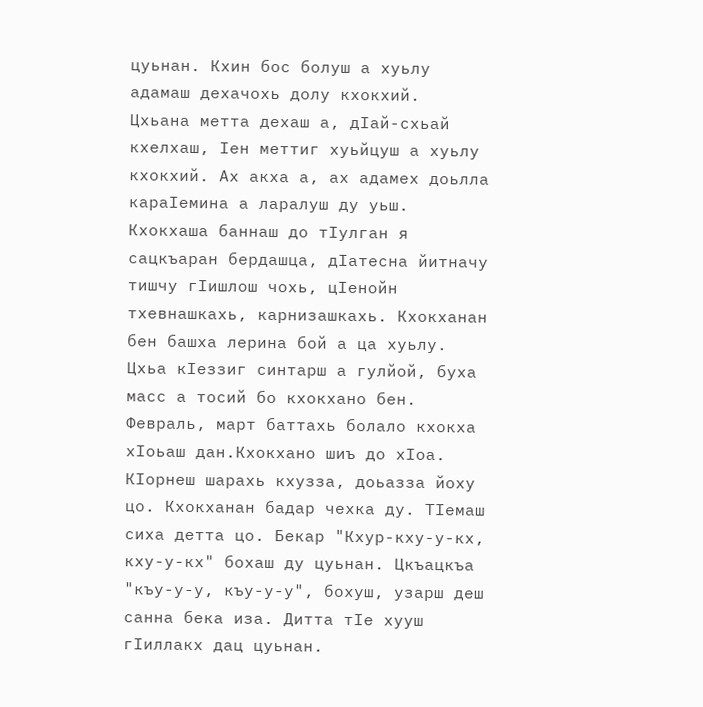цуьнан. Кхин бос болуш а хуьлу адамаш дехачохь долу кхокхий.
Цхьана метта дехаш а, дIай-схьай кхелхаш, Iен меттиг хуьйцуш а хуьлу кхокхий. Ах акха а, ах адамех доьлла караIемина а ларалуш ду уьш. Кхокхаша баннаш до тIулган я сацкъаран бердашца, дIатесна йитначу тишчу гIишлош чохь, цIенойн тхевнашкахь, карнизашкахь. Кхокханан бен башха лерина бой а ца хуьлу. Цхьа кIеззиг синтарш а гулйой, буха масс а тосий бо кхокхано бен. Февраль, март баттахь болало кхокха хIоьаш дан.Кхокхано шиъ до хIоа. КIорнеш шарахь кхузза, доьазза йоху цо. Кхокханан бадар чехка ду. ТIемаш сиха детта цо. Бекар "Кхур-кху-у-кх, кху-у-кх" бохаш ду цуьнан. Цкъацкъа "къу-у-у, къу-у-у", бохуш, узарш деш санна бека иза. Дитта тIе хууш гIиллакх дац цуьнан.